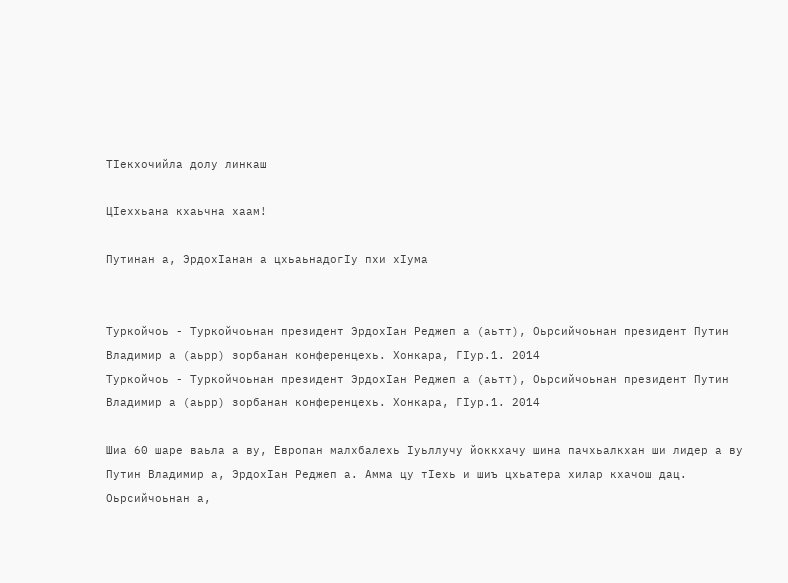ТIекхочийла долу линкаш

ЦIеххьана кхаьчна хаам!

Путинан а, ЭрдохIанан а цхьаьнадогIу пхи хIума


Туркойчоь - Туркойчоьнан президент ЭрдохIан Реджеп а (аьтт), Оьрсийчоьнан президент Путин Владимир а (аьрр) зорбанан конференцехь. Хонкара, ГIур.1. 2014
Туркойчоь - Туркойчоьнан президент ЭрдохIан Реджеп а (аьтт), Оьрсийчоьнан президент Путин Владимир а (аьрр) зорбанан конференцехь. Хонкара, ГIур.1. 2014

Шиа 60 шаре ваьла а ву, Европан малхбалехь Iуьллучу йоккхачу шина пачхьалкхан ши лидер а ву Путин Владимир а, ЭрдохIан Реджеп а. Амма цу тIехь и шиъ цхьатера хилар кхачош дац. Оьрсийчоьнан а,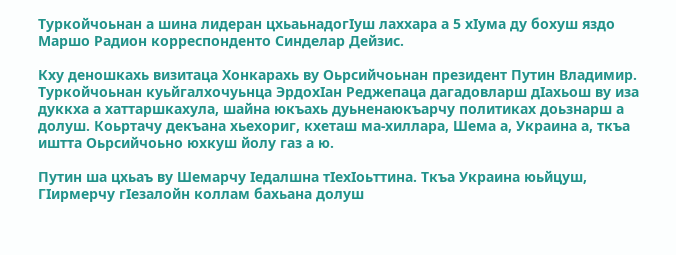Туркойчоьнан а шина лидеран цхьаьнадогIуш лаххара а 5 хIума ду бохуш яздо Маршо Радион корреспонденто Синделар Дейзис.

Кху деношкахь визитаца Хонкарахь ву Оьрсийчоьнан президент Путин Владимир. Туркойчоьнан куьйгалхочуьнца ЭрдохIан Реджепаца дагадовларш дIахьош ву иза дуккха а хаттаршкахула, шайна юкъахь дуьненаюкъарчу политиках доьзнарш а долуш. Коьртачу декъана хьехориг, кхеташ ма-хиллара, Шема а, Украина а, ткъа иштта Оьрсийчоьно юхкуш йолу газ а ю.

Путин ша цхьаъ ву Шемарчу Iедалшна тIехIоьттина. Ткъа Украина юьйцуш, ГIирмерчу гIезалойн коллам бахьана долуш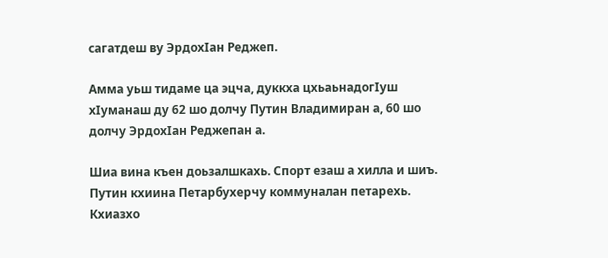сагатдеш ву ЭрдохIан Реджеп.

Амма уьш тидаме ца эцча, дуккха цхьаьнадогIуш хIуманаш ду 62 шо долчу Путин Владимиран а, 60 шо долчу ЭрдохIан Реджепан а.

Шиа вина къен доьзалшкахь. Спорт езаш а хилла и шиъ. Путин кхиина Петарбухерчу коммуналан петарехь. Кхиазхо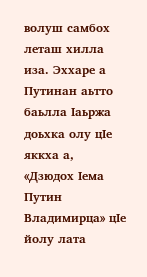волуш самбох леташ хилла иза. Эххаре а Путинан аьтто баьлла Iаьржа доьхка олу цIе яккха а, «Дзюдох Iема Путин Владимирца» цIе йолу лата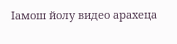Iамош йолу видео арахеца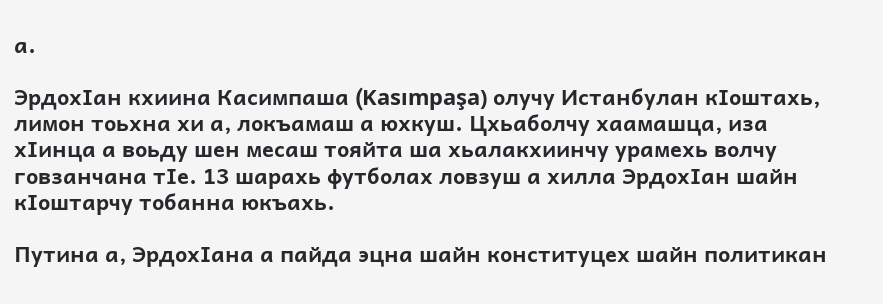а.

ЭрдохIан кхиина Касимпаша (Kasımpaşa) олучу Истанбулан кIоштахь, лимон тоьхна хи а, локъамаш а юхкуш. Цхьаболчу хаамашца, иза хIинца а воьду шен месаш тояйта ша хьалакхиинчу урамехь волчу говзанчана тIе. 13 шарахь футболах ловзуш а хилла ЭрдохIан шайн кIоштарчу тобанна юкъахь.

Путина а, ЭрдохIана а пайда эцна шайн конституцех шайн политикан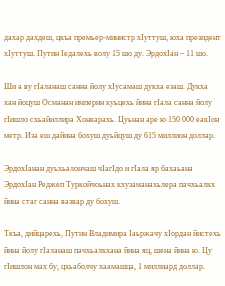дахар дахдеш, цкъа премьер-министр хIуттуш, юха президент хIуттуш. Путин Iедалехь волу 15 шо ду. ЭрдохIан – 11 шо.

Ши а ву гIаланаш санна йолу хIусамаш дукха езаш. Дукха хан йоцуш Османан империн куьцехь йина гIала санна йолу гIишло схьайиллира Хонкарахь. Цуьнан аре ю 150 000 еакIон метр. Иза еш дайина бохуш дуьйцуш ду 615 миллион доллар.

ЭрдохIанан дуьхьалончаш чIагIдо и гIала яр бахаьана ЭрдохIан Реджеп Туркойчоьнах кхузаманахьлера пачхьалкх йина стаг санна вазвар ду бохуш.

Ткъа, дийцарехь, Путин Владимира Iаьржачу хIордан йистехь йина йолу гIаланаш пачхьалкхана йина яц, шена йина ю. Цу гIишлон мах бу, цхьаболчу хаамашца, 1 миллиард доллар.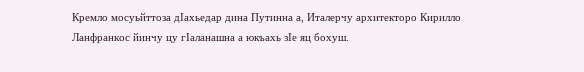Кремло мосуьйттоза дIахьедар дина Путинна а, Италерчу архитекторо Кирилло Ланфранкос йинчу цу гIаланашна а юкъахь зIе яц бохуш.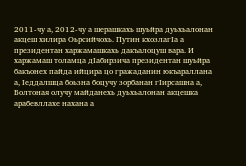2011-чу а, 2012-чу а шерашкахь шуьйра дуьхьалонан акцеш хилира Оьрсийчохь. Путин кхозлагIа а президентан харжамашкахь дакъалоцуш вара. И харжамаш толамца дIабирзича президентан шуьйра бакъонех пайда ийцира цо гражаданин юкъараллана а, Iеддалшца боьзна боцучу зорбанан гIирсашна а, Болтоная олучу майданехь дуьхьалонан акцешка арабевллаxe нахана а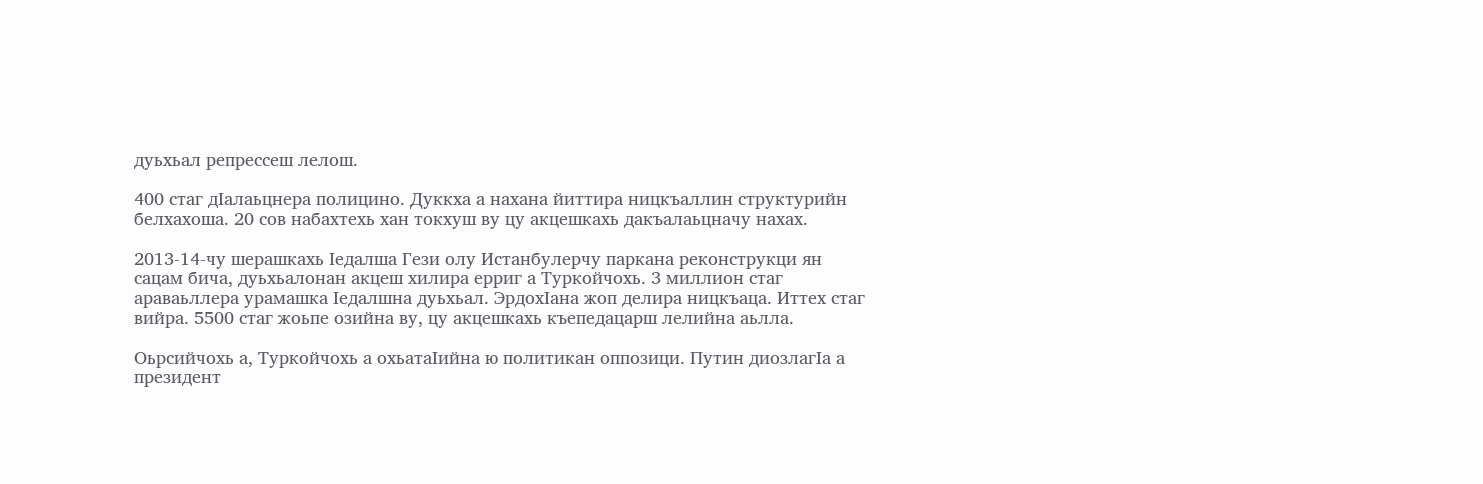дуьхьал репрессеш лелош.

400 стаг дIалаьцнера полицино. Дуккха а нахана йиттира ницкъаллин структурийн белхахоша. 20 сов набахтехь хан токхуш ву цу акцешкахь дакъалаьцначу нахах.

2013-14-чу шерашкахь Iедалша Гези олу Истанбулерчу паркана реконструкци ян сацам бича, дуьхьалонан акцеш хилира ерриг а Туркойчохь. 3 миллион стаг араваьллера урамашка Iедалшна дуьхьал. ЭрдохIана жоп делира ницкъаца. Иттех стаг вийра. 5500 стаг жоьпе озийна ву, цу акцешкахь къепедацарш лелийна аьлла.

Оьрсийчохь а, Туркойчохь а охьатаIийна ю политикан оппозици. Путин диозлагIа а президент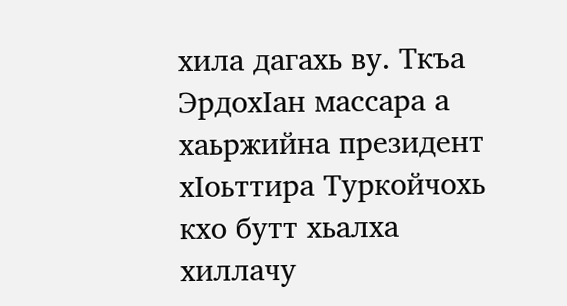хила дагахь ву. Ткъа ЭрдохIан массара а хаьржийна президент хIоьттира Туркойчохь кхо бутт хьалха хиллачу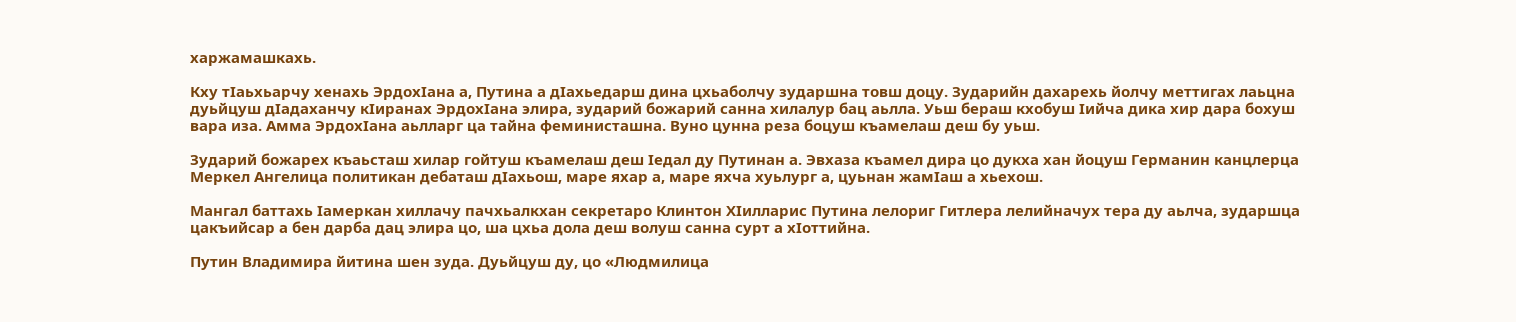харжамашкахь.

Кху тIаьхьарчу хенахь ЭрдохIана а, Путина а дIахьедарш дина цхьаболчу зударшна товш доцу. Зударийн дахарехь йолчу меттигах лаьцна дуьйцуш дIадаханчу кIиранах ЭрдохIана элира, зударий божарий санна хилалур бац аьлла. Уьш бераш кхобуш Iийча дика хир дара бохуш вара иза. Амма ЭрдохIана аьлларг ца тайна феминисташна. Вуно цунна реза боцуш къамелаш деш бу уьш.

Зударий божарех къаьсташ хилар гойтуш къамелаш деш Iедал ду Путинан а. Эвхаза къамел дира цо дукха хан йоцуш Германин канцлерца Меркел Ангелица политикан дебаташ дIахьош, маре яхар а, маре яхча хуьлург а, цуьнан жамIаш а хьехош.

Мангал баттахь Iамеркан хиллачу пачхьалкхан секретаро Клинтон ХIилларис Путина лелориг Гитлера лелийначух тера ду аьлча, зударшца цакъийсар а бен дарба дац элира цо, ша цхьа дола деш волуш санна сурт а хIоттийна.

Путин Владимира йитина шен зуда. Дуьйцуш ду, цо «Людмилица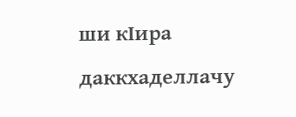ши кIира даккхаделлачу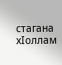стагана хIоллам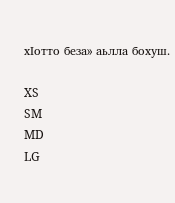хIотто беза» аьлла бохуш.

XS
SM
MD
LG